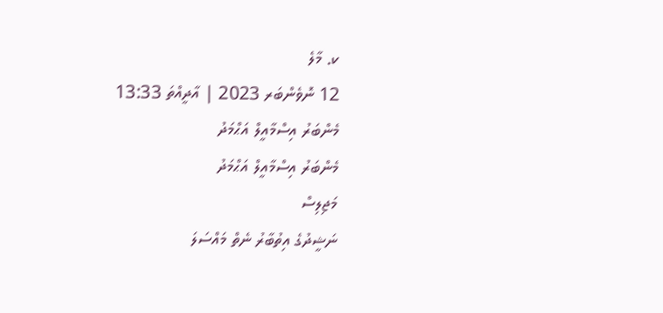ކ. މާލެ
12 ނޮވެންބަރ 2023 | އާދީއްތަ 13:33
މެންބަރު އިސްމާއީލް އަޙްމަދު
މެންބަރު އިސްމާއީލް އަޙްމަދު
މަޖިލިސް
ނަޝީދުގެ އިތުބާރު ނެތް މައްސަލަ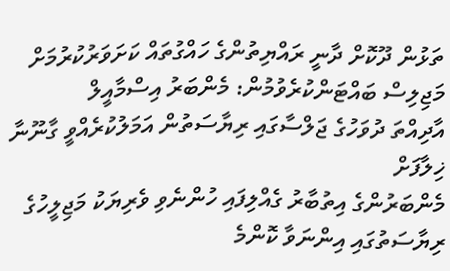ތަޅުން ދޫކޮށް ދާނީ ރައްޔިތުންގެ ހައްގުތައް ކަށަވަރުކުރުމަށް މަޖިލިސް ބައްޓަންކުރެވުމުން: މެންބަރު އިސްމާއީލް
އާދިއްތަ ދުވަހުގެ ޖަލްސާގައި ރިޔާސަތުން އަމަލުކުރެއްވީ ގާނޫނާ ޚިލާފަށް
މެންބަރުންގެ އިތުބާރު ގެއްލިފައި ހުންނެވި ވެރިޔަކު މަޖިލީހުގެ ރިޔާސަތުގައި އިންނަވާ ކޮންމެ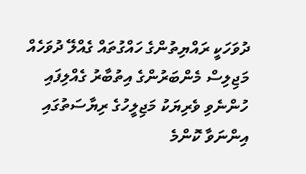ދުވަހަކީ ރައްޔިތުންގެ ހައްގުތައް ގެއްލޭ ދުވަހެއް
މަޖިލިސް މެންބަރުންގެ އިތުބާރު ގެއްލިފައި ހުންނެވި ވެރިޔަކު މަޖިލީހުގެ ރިޔާސަތުގައި އިންނަވާ ކޮންމެ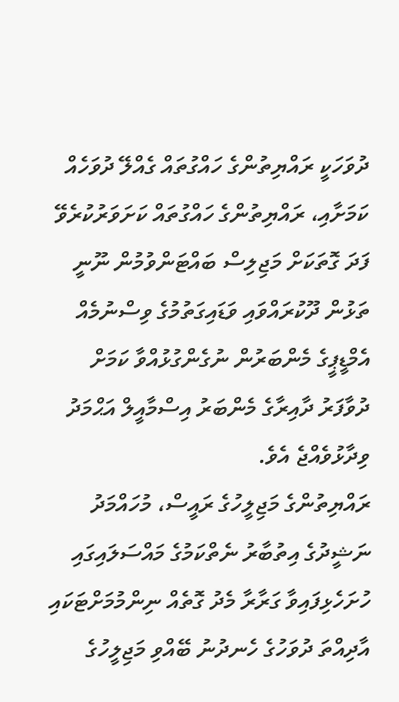ދުވަހަކީ ރައްޔިތުންގެ ހައްގުތައް ގެއްލޭ ދުވަހެއް ކަމަށާއި، ރައްޔިތުންގެ ހައްގުތައް ކަށަވަރުކުރެވޭ ފަދަ ގޮތަކަށް މަޖިލިސް ބައްޓަންވުމުން ނޫނީ ތަޅުން ދޫކުރައްވައި ވަޑައިގަތުމުގެ ވިސްނުމެއް އެމްޑީޕީގެ މެންބަރުން ނުގެންގުޅުއްވާ ކަމަށް ދުވާފަރު ދާއިރާގެ މެންބަރު އިސްމާއީލް އަޙްމަދު ވިދާޅުވެއްޖެ އެވެ.
ރައްޔިތުންގެ މަޖިލީހުގެ ރައީސް، މުހައްމަދު ނަޝީދުގެ އިތުބާރު ނެތްކަމުގެ މައްސަލައިގައި ހުށަހެޅިފައިވާ ގަރާރާ މެދު ގޮތެއް ނިންމުމަށްޓަކައި އާދިއްތަ ދުވަހުގެ ހެނދުނު ބޭއްވި މަޖިލީހުގެ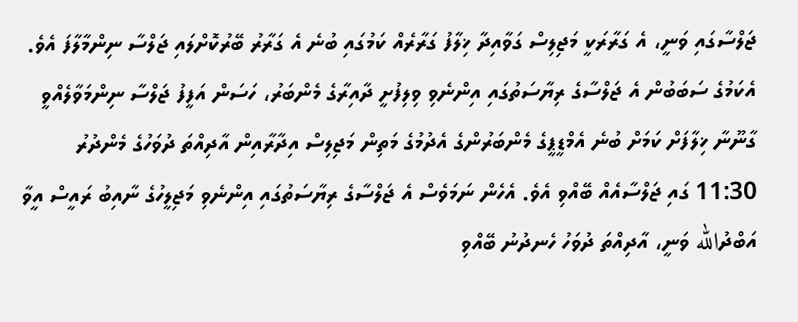ޖަލްސާގައި ވަނީ، އެ ގަރާރަކީ މަޖިލިސް ގަވާއިދާ ޚިލާފު ގަރާރެއް ކަމުގައި ބުނެ އެ ގަރާރު ބޭރުކޮށްލައި ޖަލްސާ ނިންމާލާފަ އެވެ.
އެކަމުގެ ސަބަބުން އެ ޖަލްސާގެ ރިޔާސަތުގައި އިންނެވި ވިލިފުށީ ދާއިރާގެ މެންބަރު، ހަސަން އަފީފު ޖަލްސާ ނިންމަވާލެއްވީ ގާނޫނާ ޚިލާފަށް ކަމަށް ބުނެ އެމްޑީޕީގެ މެންބަރުންގެ އެދުމުގެ މަތިން މަޖިލިސް އިދާރާއިން އާދިއްތަ ދުވަހުގެ މެންދުރު 11:30 ގައި ޖަލްސާއެއް ބޭއްވި އެވެ. އެހެން ނަމަވެސް އެ ޖަލްސާގެ ރިޔާސަތުގައި އިންނެވި މަޖިލީހުގެ ނާއިބު ރައީސް އީވާ އަބްދުالله ވަނީ، އާދިއްތަ ދުވަހު ހެނދުނު ބޭއްވި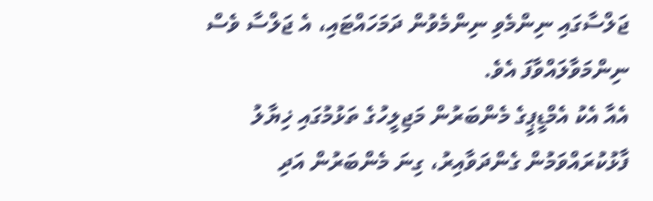ޖަލްސާގައި ނިންމެވި ނިންމެވުން ދަމަހައްޓައި، އެ ޖަލްސާ ވެސް ނިންމަވާލައްވާފަ އެވެ.
އެއާ އެކު އެމްޑީޕީގެ މެންބަރުން މަޖިލީހުގެ ތަޅުމުގައި ޚިޔާލު ފާޅުކުރައްވަމުން ގެންދަވާއިރު، ގިނަ މެންބަރުން އަދި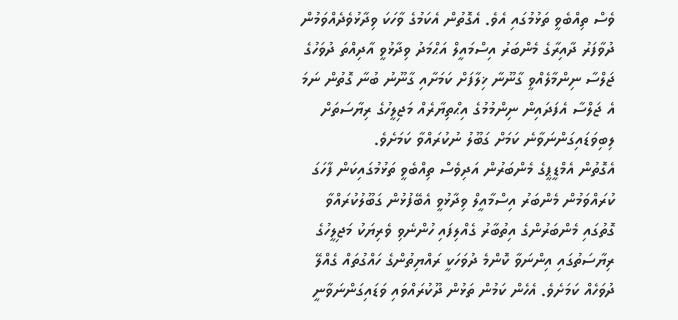ވެސް ތިއްބެވީ ތަޅުމުގައި އެވެ. އެގޮތުން އެކަމުގެ ވާހަކަ ވިދާޅުވެދެއްވަމުން ދުވާފަރު ދާއިރާގެ މެންބަރު އިސްމައީލް އަޙްމަދު ވިދާޅުވީ އާދިއްތަ ދުވަހުގެ ޖަލްސާ ނިންމާލެއްވީ ގާނޫނާ ޚިލާފަށް ކަމަށާއި ގާނޫނު ބުނާ ގޮތުން ނަމަ އެ ޖަލްސާ އެފަދައިން ނިންމުމުގެ އިޙްތިޔާރެއް މަޖިލީހުގެ ރިޔާސަތަށް ލިބިވަޑައިގަންނަވާނެ ކަމަށް ގަބޫލު ނުކުރައްވާ ކަމަށެވެ.
އެގޮތުން އެމްޑީޕީގެ މެންބަރުން އަދިވެސް ތިއްބެވީ ތަޅުމުގައިކަން ފާހަގަ ކުރައްވަމުން މެންބަރު އިސްމާއީލް ވިދާޅުވީ އެބޭފުޅުން ގަބޫލުކުރައްވާ ގޮތުގައި މެންބަރުންގެ އިތުބާރު ގެއްލިފައި ހުންނެވި ވެރިޔަކު މަޖިލީހުގެ ރިޔާސަތުގައި އިންނަވާ ކޮންމެ ދުވަހަކީ ރައްޔިތުންގެ ހައްގުތައް ގެއްލޭ ދުވަހެއް ކަމަށެވެ. އެހެން ކަމުން ތަޅުން ދޫކުރައްވައި ވަޑައިގަންނަވާނީ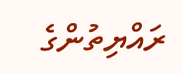ރައްޔިތުންގެ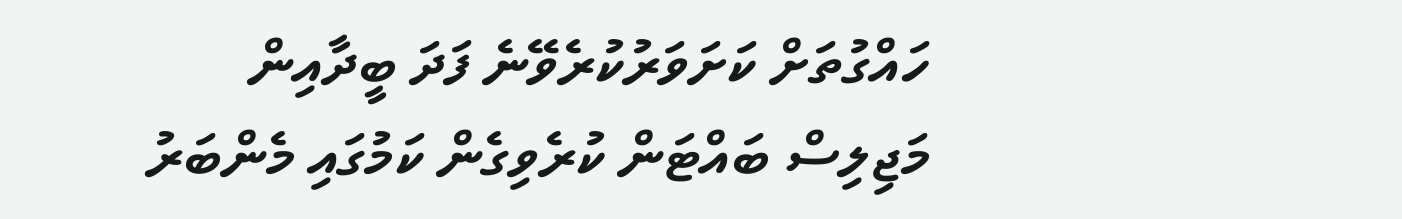ހައްގުތަށް ކަށަވަރުކުރެވޭނެ ފަދަ ބީދާއިން މަޖިލިސް ބައްޓަން ކުރެވިގެން ކަމުގައި މެންބަރު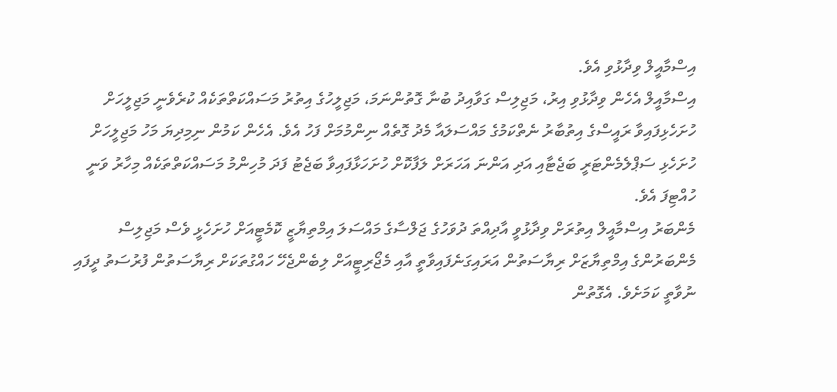އިސްމާއީލް ވިދާޅުވި އެވެ.
އިސްމާއީލް އެހެން ވިދާޅުވި އިރު، މަޖިލިސް ގަވާއިދު ބުނާ ގޮތުންނަމަ، މަޖިލީހުގެ އިތުރު މަސައްކަތްތަކެއް ކުރެވެނީ މަޖިލީހަށް ހުށަހެޅިފައިވާ ރައީސްގެ އިތުބާރު ނެތްކަމުގެ މައްސަލައާ މެދު ގޮތެއް ނިންމުމަށް ފަހު އެވެ. އެހެން ކަމުން ނިމިދިޔަ މަހު މަޖިލީހަށް ހުށަހެޅި ސަޕްލެމެންޓަރީ ބަޖެޓާއި އަދި އަންނަ އަހަރަށް ލަފާކޮށް ހުށަހަޅާފައިވާ ބަޖެޓު ފަދަ މުހިންމު މަސައްކަތްތަކެއް މިހާރު ވަނީ ހުއްޓިފަ އެވެ.
މެންބަރު އިސްމާއީލް އިތުރަށް ވިދާޅުވީ އާދިއްތަ ދުވަހުގެ ޖަލްސާގެ މައްސަލަ އިމްތިޔާޒީ ކޮމެޓީއަށް ހުށަހެޅީ ވެސް މަޖިލިސް މެންބަރުންގެ އިމްތިޔާޒަށް ރިޔާސަތުން އަރައިގަނެފައިވާތީ އާއި މެޖޯރިޓީއަށް ލިބެންޖެހޭ ހައްގުތަކަށް ރިޔާސަތުން ފުރުސަތު ދީފައި ނުވާތީ ކަމަށެވެ. އެގޮތުން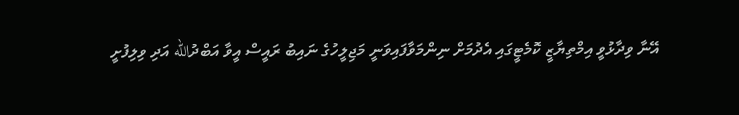އޭނާ ވިދާޅުވީ އިމްތިޔާޒީ ކޮމެޓީގައި އެދުމަށް ނިންމަވާފައިވަނީ މަޖިލީހުގެ ނައިބު ރައީސް އީވާ އަބްދުالله އަދި ވިލިފުށީ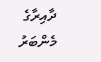ދާއިރާގެ މެންބަރު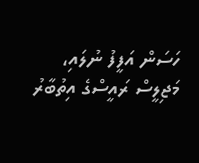ހަސަން އަފީފު ނުލައި، މަޖިލީސް ރައީސްގެ އިތުބާރު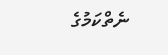ނެތްކަމުގެ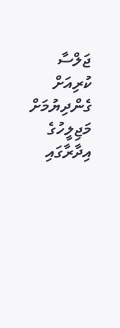ޖަލްސާ ކުރިއަށް ގެންދިޔުމަށް މަޖިލީހުގެ އިދާރާގައި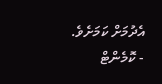އެދުމަށް ކަމަށެވެ.
- ކޮމެންޓް